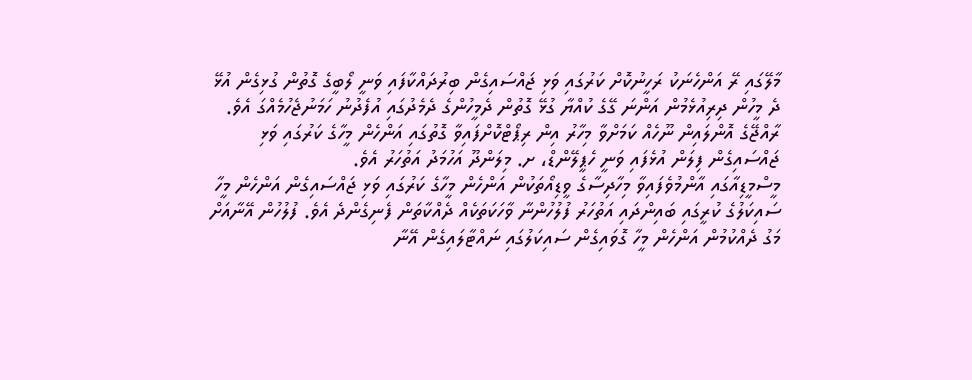މާލޭގައި ރޭ އަންހެނަކު ރަހީނުކޮށް ކަރުގައި ވަޅި ޖައްސައިގެން ބިރުދައްކާފައި ވަނީ ލޯބީގެ ގޮތުން ގުޅިގެން އުޅޭ ދެ މީހުން ދިރިއުޅެމުން އަންނަ ގޭގެ ކުއްޔާ ގުޅޭ ގޮތުން ދެމީހުންގެ ދެމެދުގައި އުފެދުނު ހަމަނުޖެހުމެއްގަ އެވެ.
ރާއްޖޭގެ އޮންލައިން ނޫހެއް ކަމަށްވާ މިހާރު އިން ރިޕޯޓްކޮށްފައިވާ ގޮތުގައި އަންހެން މީހާގެ ކަރުގައި ވަޅި ޖައްސައިގެން ފިލަން އުޅެފައި ވަނީ ހެޕީލޭންޑް، ށ. މިލަންދޫ އަހުމަދު އަތުހަރު އެވެ.
މީސްމީޑިއާގައި އާންމުވެފައިވާ މިހާދިސާގެ ވީޑިއޯތަކުން އަންހެން މީހާގެ ކަރުގައި ވަޅި ޖައްސައިގެން އަންހެން މީހާ ސައިކަލުގެ ކުރީގައި ބައިންދައި އަތުހަރު ފުލުހުންނާ ވާހަކަތަކެއް ދެއްކާތަން ފެނިގެންދެ އެވެ. ފުލުހުން އޭނާއަށް މަގު ދެއްކުމުން އަންހެން މީހާ ގޮވައިގެން ސައިކަލުގައި ނައްޓާލައިގެން އޭނާ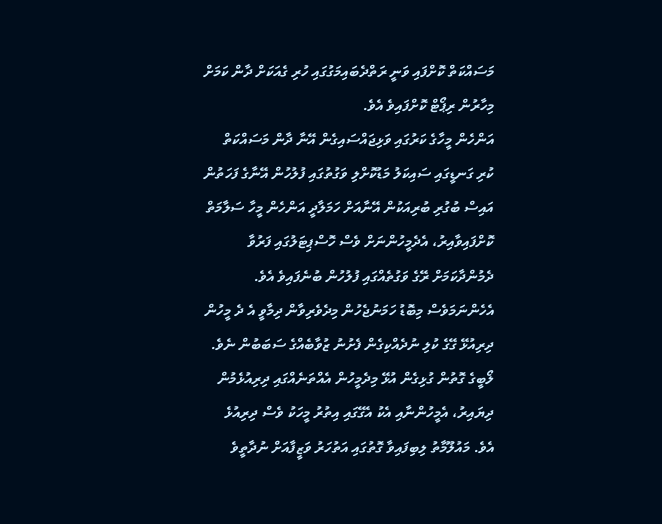މަސައްކަތް ކޮށްފައި ވަނީ ރަތްދެބައިމަގުގައި ހުރި ގެއަކަށް ދާން ކަމަށް މިހާރުން ރިޕޯޓް ކޮށްފައިވެ އެވެ.
އަންހެން މީހާގެ ކަރުގައި ވަޅިޖައްސައިގެން އޭނާ ދާން މަސައްކަތް ކުރި ގަނޑީގައި ސައިކަލު މަޑުކޮށްލި ވަގުތުގައި ފުލުހުން އޭނާގެ ފަހަތުން އައިސް ބުގުރި ބުރިއަކުން އޭނާއަށް ހަމަލާދީ އަންހެން މީހާ ސަލާމަތް ކޮށްފައިވާއިރު، އެދެމީހުންނަށް ވެސް ހޮސްޕިޓަލުގައި ފަރުވާ ދެމުންދާކަމަށް ރޭގެ ވަގުތެއްގައި ފުލުހުން ބުނެފައިވެ އެވެ.
އެހެންނަމަވެސް މިބޮޑު ހަމަނުޖެހުން މިދެވެރިވާން ދިމާވީ އެ ދެ މީހުން ދިރިއުޅޭ ގޭގެ ކުލި ނުދެއްކިގެން ފެށުނު ޒުވާބެއްގެ ސަބަބުން ނެވެ.
ލޯބީގެ ގޮތުން ގުޅިގެން އުޅޭ މިދެމީހުން އެއްތަނެއްގައި ދިރިއުޅެމުން ދިޔައިރު، އެމީހުންނާއި އެކު އެގޭގައި އިތުރު މީހަކު ވެސް ދިރިއުޅެ އެވެ. މައުލޫމާތު ލިބިފައިވާ ގޮތުގައި އަތުހަރު ވަޒީފާއަށް ނުދާތީވެ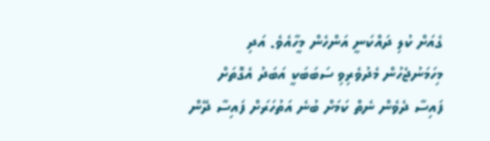ގެއަށް ކުލި ދައްކަނީ އަންހެން މީހާއެވެ. އަދި މިހަމަނުޖެހުން މެދުވެރިވި ސަބަބަކީ އަބަދު އެގޮތަށް ފައިސާ ދެވެން ނެތް ކަމަށް ބުނެ އަތުހަރަށް ފައިސާ ދޭން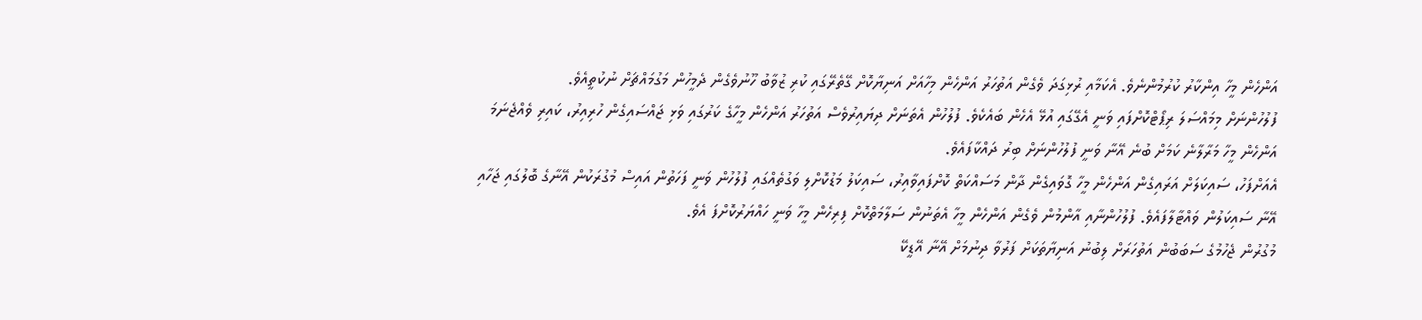އަންހެން މީހާ އިންކާރު ކުރުމުންނެވެ. އެކަމާއި ރުޅިގަދަ ވެގެން އަތުހަރު އަންހެން މިހާއަށް އަނިޔާކޮށް ގޭތެރޭގައި ކުރި ޒުވާބު ހޫނުވެގެން ދެމީހުން މަގުމައްޗަށް ނުކުތީއެވެ.
ފުލުހުންނަށް މިމައްސަލަ ރިޕޯޓްކޮށްފައި ވަނީ އެގޭގައި އުޅޭ އެހެން ބައެކެވެ. ފުލުހުން އެތަނަށް ދިޔައިރުވެސް އަތުހަރު އަންހެން މީހާގެ ކަރުގައި ވަޅި ޖައްސައިގެން ހުރިއިރު، ކައިރި ވެއްޖެނަމަ އަންހެން މީހާ މަރާލާނެ ކަމަށް ބުނެ އޭނާ ވަނީ ފުލުހުންނަށް ބިރު ދައްކާފައެވެ.
އެއަށްފަހު، ސައިކަލަށް އަރައިގެން އަންހެން މީހާ ގޮވައިގެން ދާން މަސައްކަތް ކޮށްފައިވާއިރު، ސައިކަލު މަޑުކޮށްލި ވަގުތެއްގައި ފުލުހުން ވަނީ ފަހަތުން އައިސް މުގުރަކުން އޭނާގެ ބޮލުގައި ޖަހާއި އޭނާ ސައިކަލުން ވައްޓާލާފައެވެ. ފުލުހުންނާއި އާންމުން ވެގެން އަންހެން މީހާ އެތަނުން ސަލާމަތްކޮށް ފިރިހެން މީހާ ވަނީ ހައްޔަރުކޮށްފަ އެވެ.
މުގުރުން ޖެހުމުގެ ސަބަބުން އަތުހަރަށް ލިބުނު އަނިޔާތަކަށް ފަރުވާ ދިނުމަށް އޭނާ އޭޑީކޭ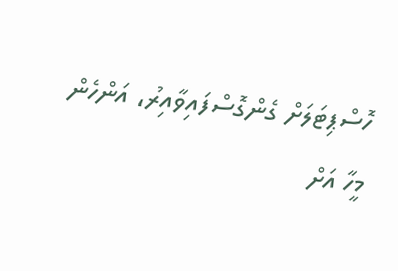ހޮސްޕިޓަލަށް ގެންގޮސްފައިވާއިރު، އަންހެން މީހާ އަށް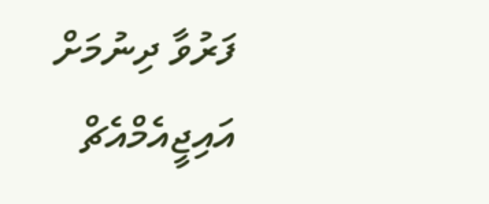ފަރުވާ ދިނުމަށް އައިޖީއެމްއެޗް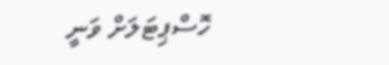ހޮސްޕިޓަލަށް ވަނީ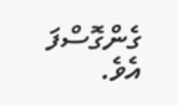ގެންގޮސްފަ އެވެ.